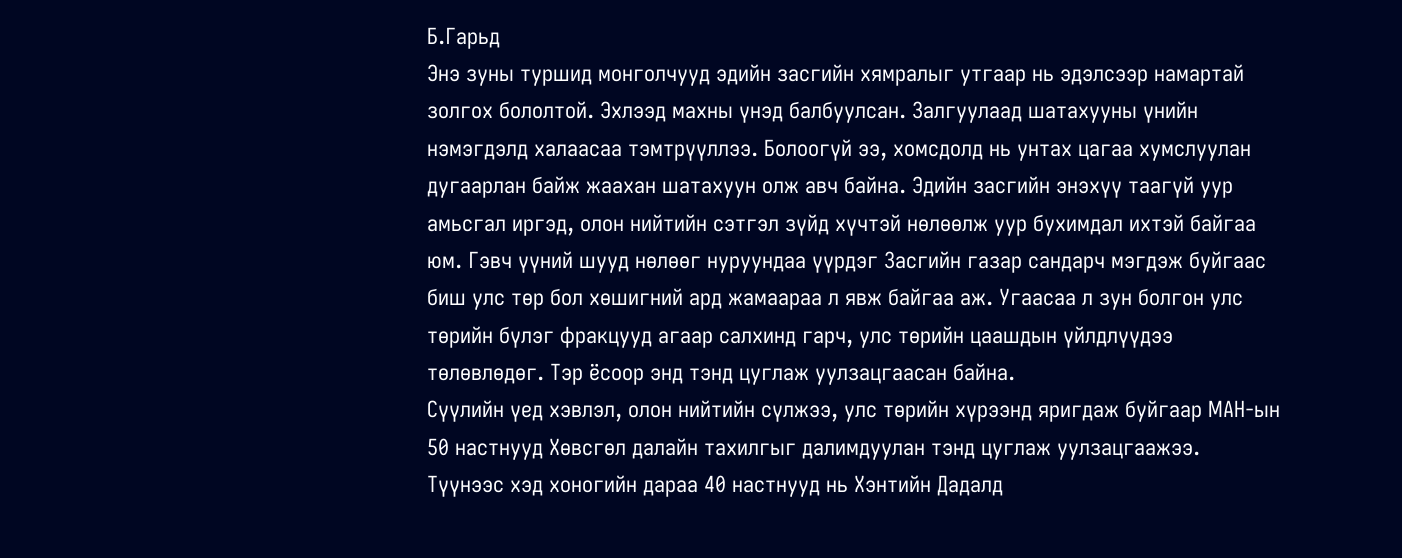Б.Гарьд
Энэ зуны туршид монголчууд эдийн засгийн хямралыг утгаар нь эдэлсээр намартай золгох бололтой. Эхлээд махны үнэд балбуулсан. Залгуулаад шатахууны үнийн нэмэгдэлд халаасаа тэмтрүүллээ. Болоогүй ээ, хомсдолд нь унтах цагаа хумслуулан дугаарлан байж жаахан шатахуун олж авч байна. Эдийн засгийн энэхүү таагүй уур амьсгал иргэд, олон нийтийн сэтгэл зүйд хүчтэй нөлөөлж уур бухимдал ихтэй байгаа юм. Гэвч үүний шууд нөлөөг нуруундаа үүрдэг Засгийн газар сандарч мэгдэж буйгаас биш улс төр бол хөшигний ард жамаараа л явж байгаа аж. Угаасаа л зун болгон улс төрийн бүлэг фракцууд агаар салхинд гарч, улс төрийн цаашдын үйлдлүүдээ төлөвлөдөг. Тэр ёсоор энд тэнд цуглаж уулзацгаасан байна.
Сүүлийн үед хэвлэл, олон нийтийн сүлжээ, улс төрийн хүрээнд яригдаж буйгаар МАН-ын 50 настнууд Хөвсгөл далайн тахилгыг далимдуулан тэнд цуглаж уулзацгаажээ. Түүнээс хэд хоногийн дараа 40 настнууд нь Хэнтийн Дадалд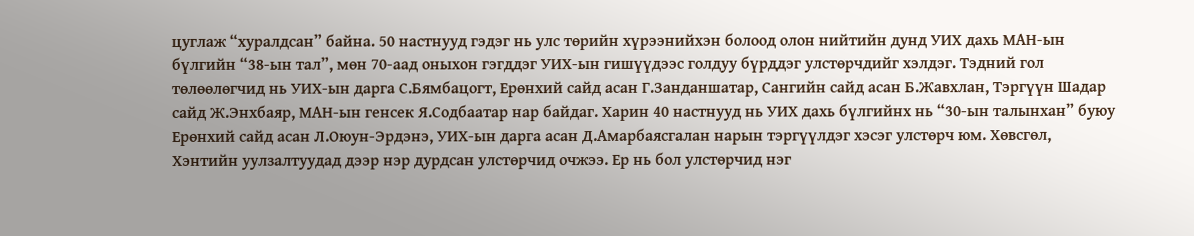цуглаж “хуралдсан” байна. 50 настнууд гэдэг нь улс төрийн хүрээнийхэн болоод олон нийтийн дунд УИХ дахь МАН-ын бүлгийн “38-ын тал”, мөн 70-аад оныхон гэгддэг УИХ-ын гишүүдээс голдуу бүрддэг улстөрчдийг хэлдэг. Тэдний гол төлөөлөгчид нь УИХ-ын дарга С.Бямбацогт, Ерөнхий сайд асан Г.Занданшатар, Сангийн сайд асан Б.Жавхлан, Тэргүүн Шадар сайд Ж.Энхбаяр, МАН-ын генсек Я.Содбаатар нар байдаг. Харин 40 настнууд нь УИХ дахь бүлгийнх нь “30-ын талынхан” буюу Ерөнхий сайд асан Л.Оюун-Эрдэнэ, УИХ-ын дарга асан Д.Амарбаясгалан нарын тэргүүлдэг хэсэг улстөрч юм. Хөвсгөл, Хэнтийн уулзалтуудад дээр нэр дурдсан улстөрчид очжээ. Ер нь бол улстөрчид нэг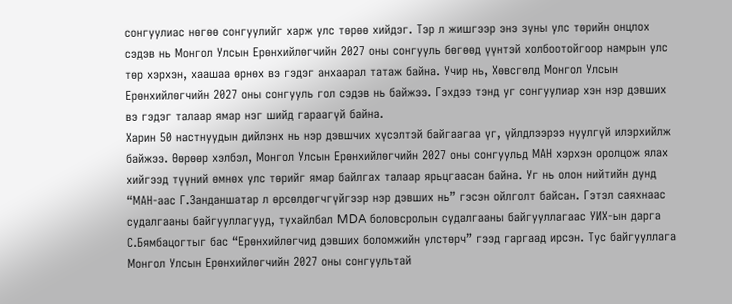сонгуулиас нөгөө сонгуулийг харж улс төрөө хийдэг. Тэр л жишгээр энэ зуны улс төрийн онцлох сэдэв нь Монгол Улсын Ерөнхийлөгчийн 2027 оны сонгууль бөгөөд үүнтэй холбоотойгоор намрын улс төр хэрхэн, хаашаа өрнөх вэ гэдэг анхаарал татаж байна. Учир нь, Хөвсгөлд Монгол Улсын Ерөнхийлөгчийн 2027 оны сонгууль гол сэдэв нь байжээ. Гэхдээ тэнд уг сонгуулиар хэн нэр дэвших вэ гэдэг талаар ямар нэг шийд гараагүй байна.
Харин 50 настнуудын дийлэнх нь нэр дэвшчих хүсэлтэй байгаагаа үг, үйлдлээрээ нуулгүй илэрхийлж байжээ. Өөрөөр хэлбэл, Монгол Улсын Ерөнхийлөгчийн 2027 оны сонгуульд МАН хэрхэн оролцож ялах хийгээд түүний өмнөх улс төрийг ямар байлгах талаар ярьцгаасан байна. Уг нь олон нийтийн дунд “МАН-аас Г.Занданшатар л өрсөлдөгчгүйгээр нэр дэвших нь” гэсэн ойлголт байсан. Гэтэл саяхнаас судалгааны байгууллагууд, тухайлбал MDA боловсролын судалгааны байгууллагаас УИХ-ын дарга С.Бямбацогтыг бас “Ерөнхийлөгчид дэвших боломжийн улстөрч” гээд гаргаад ирсэн. Тус байгууллага Монгол Улсын Ерөнхийлөгчийн 2027 оны сонгуультай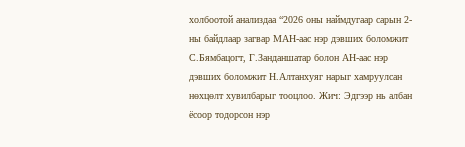холбоотой анализдаа “2026 оны наймдугаар сарын 2-ны байдлаар загвар МАН-аас нэр дэвших боломжит С.Бямбацогт, Г.Занданшатар болон АН-аас нэр дэвших боломжит Н.Алтанхуяг нарыг хамруулсан нөхцөлт хувилбарыг тооцлоо. Жич: Эдгээр нь албан ёсоор тодорсон нэр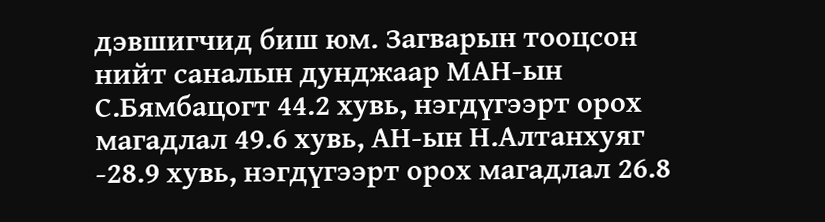дэвшигчид биш юм. Загварын тооцсон нийт саналын дунджаар МАН-ын С.Бямбацогт 44.2 хувь, нэгдүгээрт орох магадлал 49.6 хувь, АН-ын Н.Алтанхуяг -28.9 хувь, нэгдүгээрт орох магадлал 26.8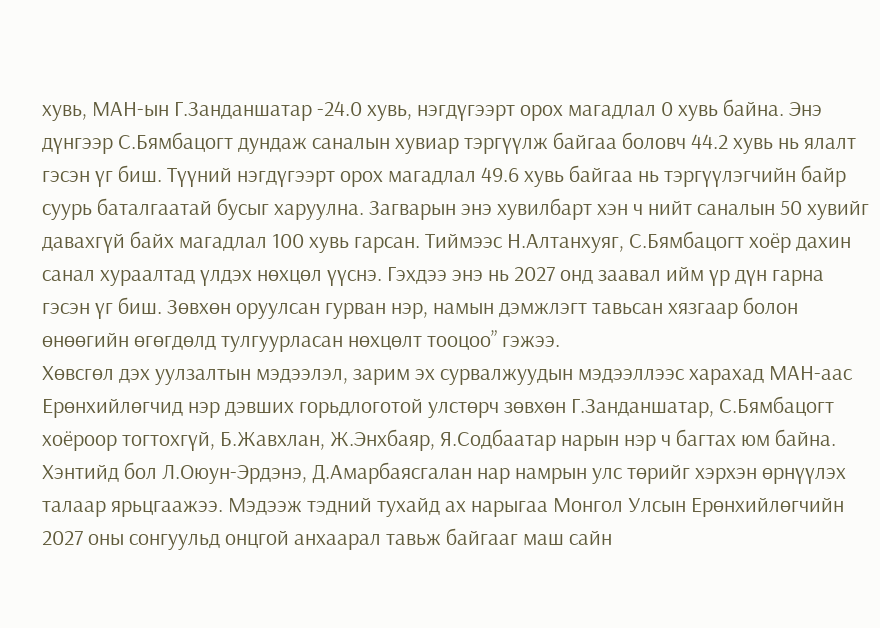хувь, МАН-ын Г.Занданшатар -24.0 хувь, нэгдүгээрт орох магадлал 0 хувь байна. Энэ дүнгээр С.Бямбацогт дундаж саналын хувиар тэргүүлж байгаа боловч 44.2 хувь нь ялалт гэсэн үг биш. Түүний нэгдүгээрт орох магадлал 49.6 хувь байгаа нь тэргүүлэгчийн байр суурь баталгаатай бусыг харуулна. Загварын энэ хувилбарт хэн ч нийт саналын 50 хувийг давахгүй байх магадлал 100 хувь гарсан. Тиймээс Н.Алтанхуяг, С.Бямбацогт хоёр дахин санал хураалтад үлдэх нөхцөл үүснэ. Гэхдээ энэ нь 2027 онд заавал ийм үр дүн гарна гэсэн үг биш. Зөвхөн оруулсан гурван нэр, намын дэмжлэгт тавьсан хязгаар болон өнөөгийн өгөгдөлд тулгуурласан нөхцөлт тооцоо” гэжээ.
Хөвсгөл дэх уулзалтын мэдээлэл, зарим эх сурвалжуудын мэдээллээс харахад МАН-аас Ерөнхийлөгчид нэр дэвших горьдлоготой улстөрч зөвхөн Г.Занданшатар, С.Бямбацогт хоёроор тогтохгүй, Б.Жавхлан, Ж.Энхбаяр, Я.Содбаатар нарын нэр ч багтах юм байна. Хэнтийд бол Л.Оюун-Эрдэнэ, Д.Амарбаясгалан нар намрын улс төрийг хэрхэн өрнүүлэх талаар ярьцгаажээ. Мэдээж тэдний тухайд ах нарыгаа Монгол Улсын Ерөнхийлөгчийн 2027 оны сонгуульд онцгой анхаарал тавьж байгааг маш сайн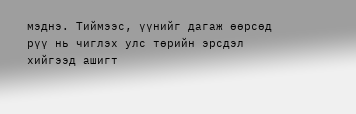мэднэ. Тиймээс, үүнийг дагаж өөрсөд рүү нь чиглэх улс төрийн эрсдэл хийгээд ашигт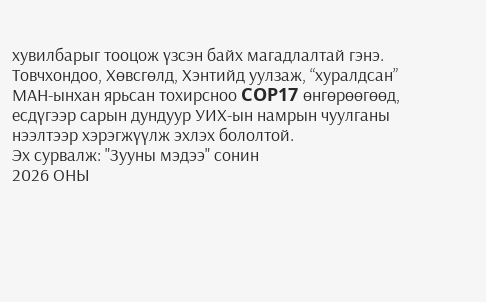хувилбарыг тооцож үзсэн байх магадлалтай гэнэ. Товчхондоо, Хөвсгөлд, Хэнтийд уулзаж, “хуралдсан” МАН-ынхан ярьсан тохирсноо COP17 өнгөрөөгөөд, есдүгээр сарын дундуур УИХ-ын намрын чуулганы нээлтээр хэрэгжүүлж эхлэх бололтой.
Эх сурвалж: "Зууны мэдээ" сонин
2026 ОНЫ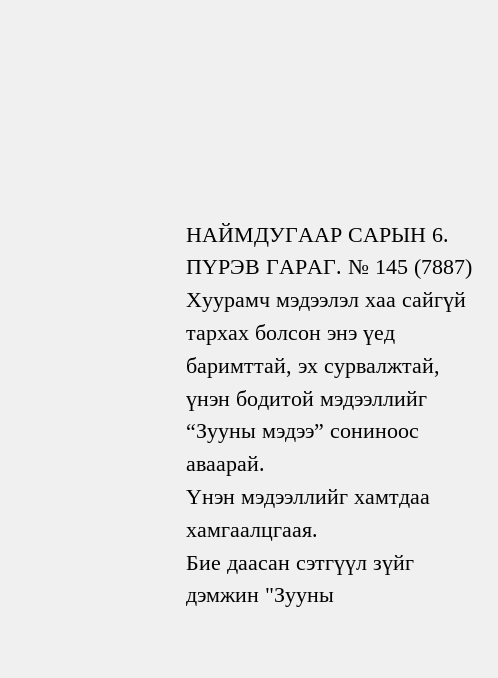НАЙМДУГААР САРЫН 6. ПҮРЭВ ГАРАГ. № 145 (7887)
Хуурамч мэдээлэл хаа сайгүй тархах болсон энэ үед баримттай, эх сурвалжтай, үнэн бодитой мэдээллийг “Зууны мэдээ” сониноос аваарай.
Үнэн мэдээллийг хамтдаа хамгаалцгаая.
Бие даасан сэтгүүл зүйг дэмжин "Зууны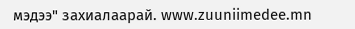мэдээ" захиалаарай. www.zuuniimedee.mn